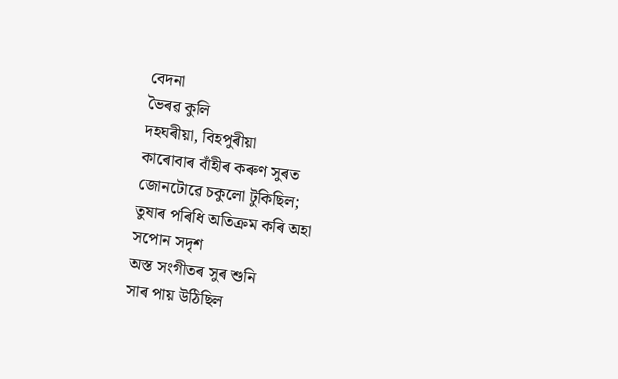বেদনা
ভৈৰৱ কুলি
দহঘৰীয়া, বিহপুৰীয়া
কাৰোবাৰ বাঁহীৰ কৰুণ সুৰত
জোনটোৱে চকুলো টুকিছিল;
তুষাৰ পৰিধি অতিক্ৰম কৰি অহা
সপোন সদৃশ
অস্ত সংগীতৰ সুৰ শুনি
সাৰ পায় উঠিছিল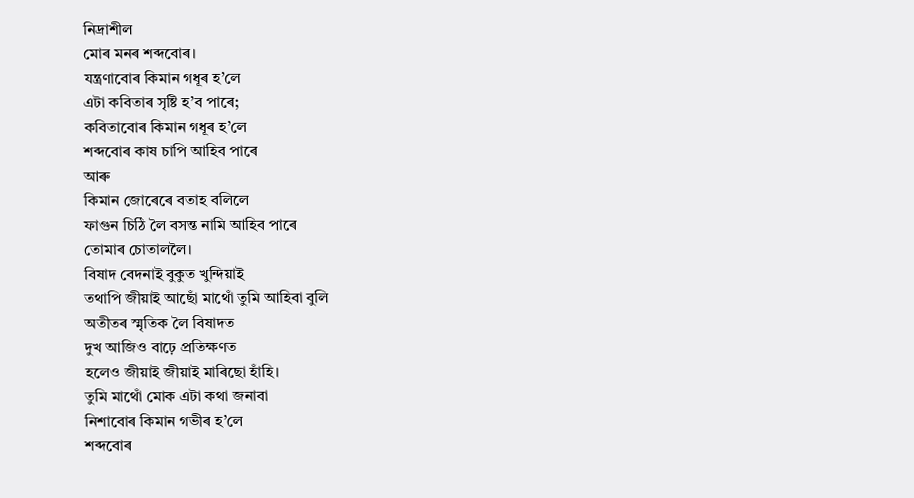নিদ্ৰাশীল
মোৰ মনৰ শব্দবোৰ।
যন্ত্ৰণাবোৰ কিমান গধূৰ হ’লে
এটা কবিতাৰ সৃষ্টি হ’ব পাৰে;
কবিতাবোৰ কিমান গধূৰ হ’লে
শব্দবোৰ কাষ চাপি আহিব পাৰে
আৰু
কিমান জোৰেৰে বতাহ বলিলে
ফাগুন চিঠি লৈ বসন্ত নামি আহিব পাৰে
তোমাৰ চোতাললৈ।
বিষাদ বেদনাই বুকুত খুন্দিয়াই
তথাপি জীয়াই আছোঁ মাথোঁ তুমি আহিবা বুলি
অতীতৰ স্মৃতিক লৈ বিষাদত
দুখ আজিও বাঢ়ে প্ৰতিক্ষণত
হলেও জীয়াই জীয়াই মাৰিছো হাঁহি।
তুমি মাথোঁ মোক এটা কথা জনাবা
নিশাবোৰ কিমান গভীৰ হ’লে
শব্দবোৰ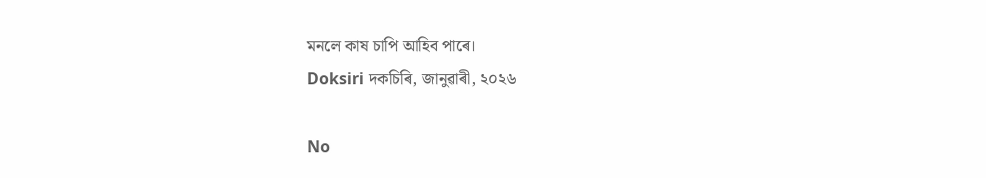মনলে কাষ চাপি আহিব পাৰে।
Doksiri দকচিৰি, জানুৱাৰী, ২০২৬

No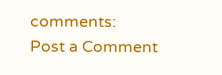comments:
Post a Comment